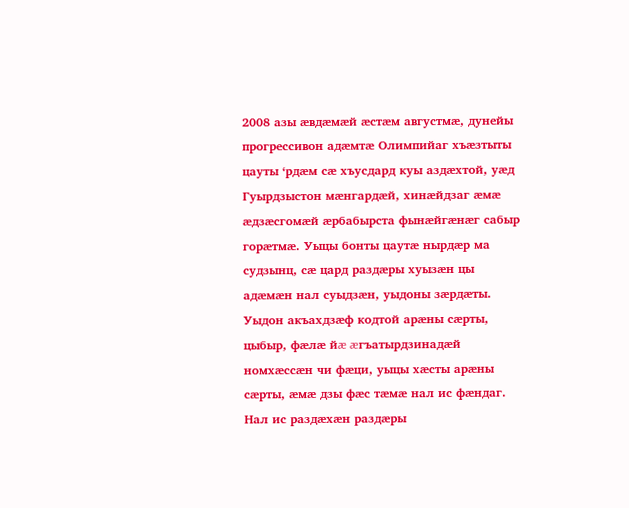2008 азы æвдæмæй æстæм августмæ, дунейы прогрессивон адæмтæ Олимпийаг хъæзтыты цауты ‘рдæм сæ хъусдард куы аздæхтой, уæд Гуырдзыстон мæнгардæй, хинæйдзаг æмæ æдзæсгомæй æрбабырста фынæйгæнæг сабыр горæтмæ. Уыцы бонты цаутæ нырдæр ма судзынц, сæ цард раздæры хуызæн цы адæмæн нал суыдзæн, уыдоны зæрдæты. Уыдон акъахдзæф кодтой арæны сæрты, цыбыр, фæлæ йæ æгъатырдзинадæй номхæссæн чи фæци, уыцы хæсты арæны сæрты, æмæ дзы фæс тæмæ нал ис фæндаг. Нал ис раздæхæн раздæры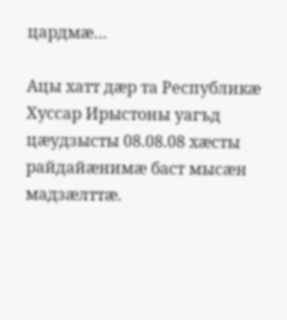цардмæ…

Ацы хатт дæр та Республикæ Хуссар Ирыстоны уагъд цæудзысты 08.08.08 хæсты райдайæнимæ баст мысæн мадзæлттæ.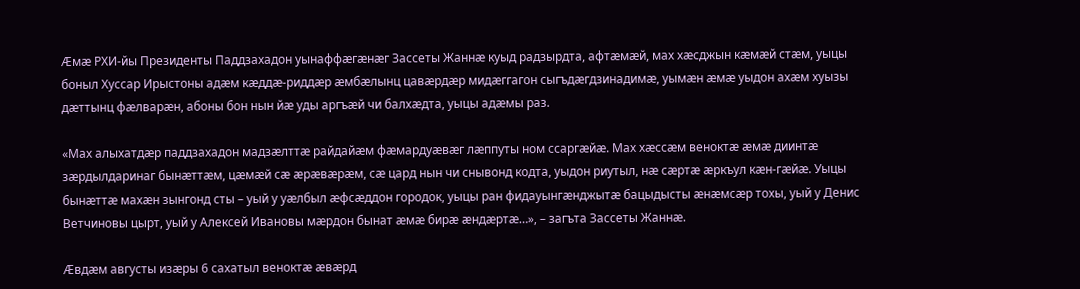Æмæ РХИ-йы Президенты Паддзахадон уынаффæгæнæг Зассеты Жаннæ куыд радзырдта, афтæмæй, мах хæсджын кæмæй стæм, уыцы боныл Хуссар Ирыстоны адæм кæддæ-риддæр æмбæлынц цавæрдæр мидæггагон сыгъдæгдзинадимæ, уымæн æмæ уыдон ахæм хуызы дæттынц фæлварæн, абоны бон нын йæ уды аргъæй чи балхæдта, уыцы адæмы раз.

«Мах алыхатдæр паддзахадон мадзæлттæ райдайæм фæмардуæвæг лæппуты ном ссаргæйæ. Мах хæссæм веноктæ æмæ диинтæ зæрдылдаринаг бынæттæм, цæмæй сæ æрæвæрæм, сæ цард нын чи снывонд кодта, уыдон риутыл, нæ сæртæ æркъул кæн-гæйæ. Уыцы бынæттæ махæн зынгонд сты – уый у уæлбыл æфсæддон городок, уыцы ран фидауынгæнджытæ бацыдысты æнæмсæр тохы, уый у Денис Ветчиновы цырт, уый у Алексей Ивановы мæрдон бынат æмæ бирæ æндæртæ…», – загъта Зассеты Жаннæ.

Æвдæм августы изæры 6 сахатыл веноктæ æвæрд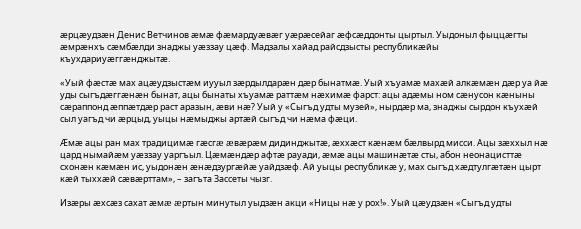æрцæудзæн Денис Ветчинов æмæ фæмардуæвæг уæрæсейаг æфсæддонты цыртыл. Уыдоныл фыццæгты æмрæнхъ сæмбæлди знаджы уæззау цæф. Мадзалы хайад райсдзысты республикæйы къухдариуæггæнджытæ.

«Уый фæстæ мах ацæудзыстæм иууыл зæрдылдарæн дæр бынатмæ. Уый хъуамæ махæй алкæмæн дæр уа йæ уды сыгъдæггæнæн бынат, ацы бынаты хъуамæ раттæм нæхимæ фарст: ацы адæмы ном сæнусон кæныны сæраппонд æппæтдæр раст аразын, æви нæ? Уый у «Сыгъд удты музей», нырдæр ма, знаджы сырдон къухæй сыл уагъд чи æрцыд, уыцы нæмыджы артæй сыгъд чи нæма фæци.

Æмæ ацы ран мах традицимæ гæсгæ æвæрæм дидинджытæ, æххæст кæнæм бæлвырд мисси. Ацы зæххыл нæ цард нымайæм уæззау уаргъыл. Цæмæндæр афтæ рауади, æмæ ацы машинæтæ сты, абон неонацисттæ схонæн кæмæн ис, уыдонæн æнæдзургæйæ уайдзæф. Ай уыцы республикæ у, мах сыгъд хæдтулгæтæн цырт кæй тыххæй сæвæрттам», – загъта Зассеты чызг.

Изæры æхсæз сахат æмæ æртын минутыл уыдзæн акци «Ницы нæ у рох!». Уый цæудзæн «Сыгъд удты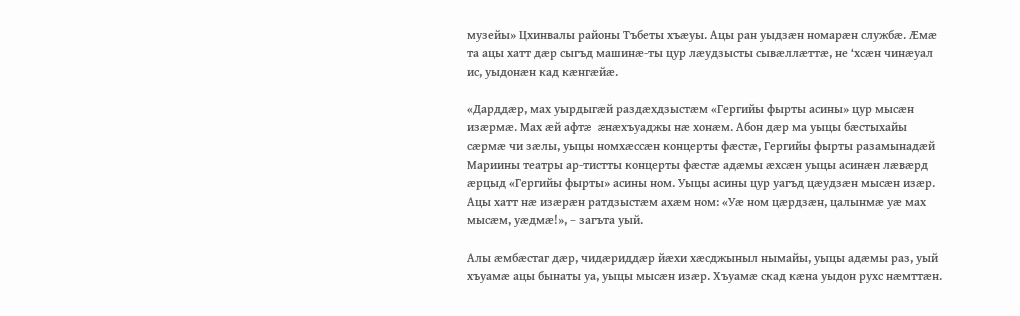музейы» Цхинвалы районы Тъбеты хъæуы. Ацы ран уыдзæн номарæн службæ. Æмæ та ацы хатт дæр сыгъд машинæ-ты цур лæудзысты сывæллæттæ, не ‘хсæн чинæуал ис, уыдонæн кад кæнгæйæ.

«Дарддæр, мах уырдыгæй раздæхдзыстæм «Гергийы фырты асины» цур мысæн изæрмæ. Мах æй афтæ æнæхъуаджы нæ хонæм. Абон дæр ма уыцы бæстыхайы сæрмæ чи зæлы, уыцы номхæссæн концерты фæстæ, Гергийы фырты разамынадæй Мариины театры ар-тистты концерты фæстæ адæмы æхсæн уыцы асинæн лæвæрд æрцыд «Гергийы фырты» асины ном. Уыцы асины цур уагъд цæудзæн мысæн изæр. Ацы хатт нæ изæрæн ратдзыстæм ахæм ном: «Уæ ном цæрдзæн, цалынмæ уæ мах мысæм, уæдмæ!», – загъта уый.

Алы æмбæстаг дæр, чидæриддæр йæхи хæсджыныл нымайы, уыцы адæмы раз, уый хъуамæ ацы бынаты уа, уыцы мысæн изæр. Хъуамæ скад кæна уыдон рухс нæмттæн.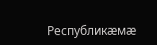Республикæмæ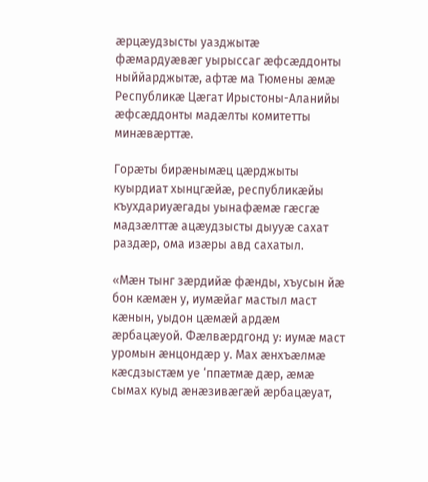æрцæудзысты уазджытæ  фæмардуæвæг уырыссаг æфсæддонты ныййарджытæ, афтæ ма Тюмены æмæ Республикæ Цæгат Ирыстоны-Аланийы æфсæддонты мадæлты комитетты минæвæрттæ.

Горæты бирæнымæц цæрджыты куырдиат хынцгæйæ, республикæйы къухдариуæгады уынафæмæ гæсгæ мадзæлттæ ацæудзысты дыууæ сахат раздæр, ома изæры авд сахатыл.

«Мæн тынг зæрдийæ фæнды, хъусын йæ бон кæмæн у, иумæйаг мастыл маст кæнын, уыдон цæмæй ардæм æрбацæуой. Фæлвæрдгонд у: иумæ маст уромын æнцондæр у. Мах æнхъæлмæ кæсдзыстæм уе ‘ппæтмæ дæр, æмæ сымах куыд æнæзивæгæй æрбацæуат,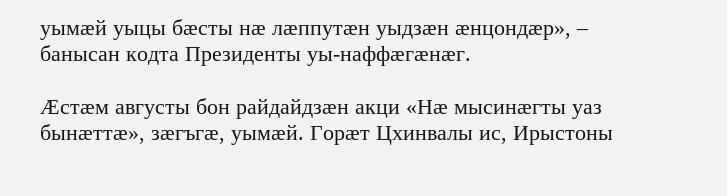уымæй уыцы бæсты нæ лæппутæн уыдзæн æнцондæр», – банысан кодта Президенты уы-наффæгæнæг.

Æстæм августы бон райдайдзæн акци «Нæ мысинæгты уаз бынæттæ», зæгъгæ, уымæй. Горæт Цхинвалы ис, Ирыстоны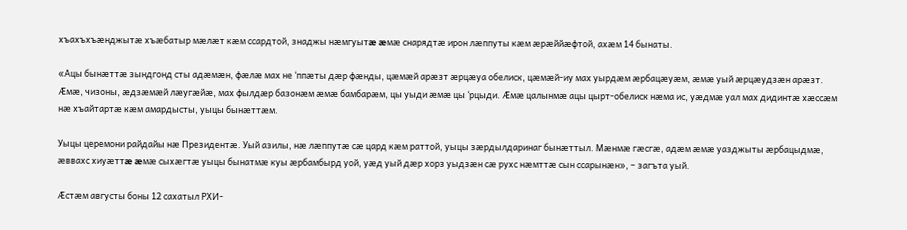хъахъхъæнджытæ хъæбатыр мæлæт кæм ссардтой, знаджы нæмгуытæ æмæ снарядтæ ирон лæппуты кæм æрæййæфтой, ахæм 14 бынаты.

«Ацы бынæттæ зындгонд сты адæмæн, фæлæ мах не ‘ппæты дæр фæнды, цæмæй арæзт æрцæуа обелиск, цæмæй-иу мах уырдæм æрбацæуæм, æмæ уый æрцæудзæн арæзт. Æмæ, чизоны, æдзæмæй лæугæйæ, мах фылдæр базонæм æмæ бамбарæм, цы уыди æмæ цы ‘рцыди. Æмæ цалынмæ ацы цырт-обелиск нæма ис, уæдмæ уал мах дидинтæ хæссæм нæ хъайтартæ кæм амардысты, уыцы бынæттæм.

Уыцы церемони райдайы нæ Президентæ. Уый азилы, нæ лæппутæ сæ цард кæм раттой, уыцы зæрдылдаринаг бынæттыл. Мæнмæ гæсгæ, адæм æмæ уазджыты æрбацыдмæ, æввахс хиуæттæ æмæ сыхæгтæ уыцы бынатмæ куы æрбамбырд уой, уæд уый дæр хорз уыдзæн сæ рухс нæмттæ сын ссарынæн», – загъта уый.

Æстæм августы боны 12 сахатыл РХИ-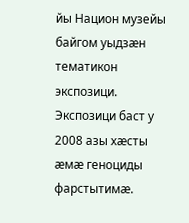йы Национ музейы байгом уыдзæн тематикон экспозици. Экспозици баст у 2008 азы хæсты æмæ геноциды фарстытимæ.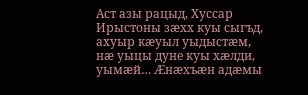Аст азы рацыд, Хуссар Ирыстоны зæхх куы сыгъд, ахуыр кæуыл уыдыстæм, нæ уыцы дуне куы хæлди, уымæй… Æнæхъæн адæмы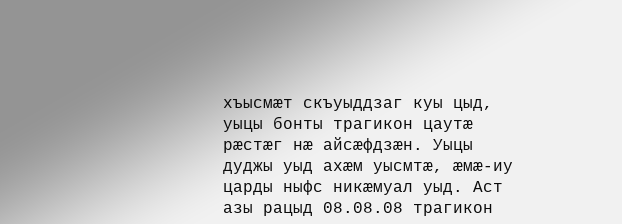хъысмæт скъуыддзаг куы цыд, уыцы бонты трагикон цаутæ рæстæг нæ айсæфдзæн. Уыцы дуджы уыд ахæм уысмтæ, æмæ-иу царды ныфс никæмуал уыд. Аст азы рацыд 08.08.08 трагикон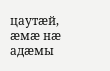цаутæй, æмæ нæ адæмы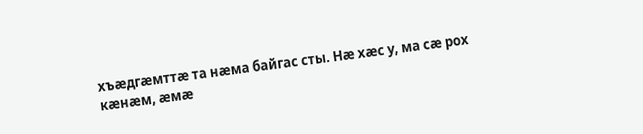хъæдгæмттæ та нæма байгас сты. Нæ хæс у, ма сæ рох кæнæм, æмæ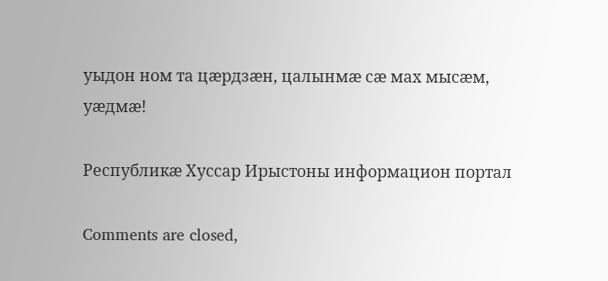уыдон ном та цæрдзæн, цалынмæ сæ мах мысæм, уæдмæ!

Республикæ Хуссар Ирыстоны информацион портал

Comments are closed,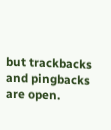but trackbacks and pingbacks are open.